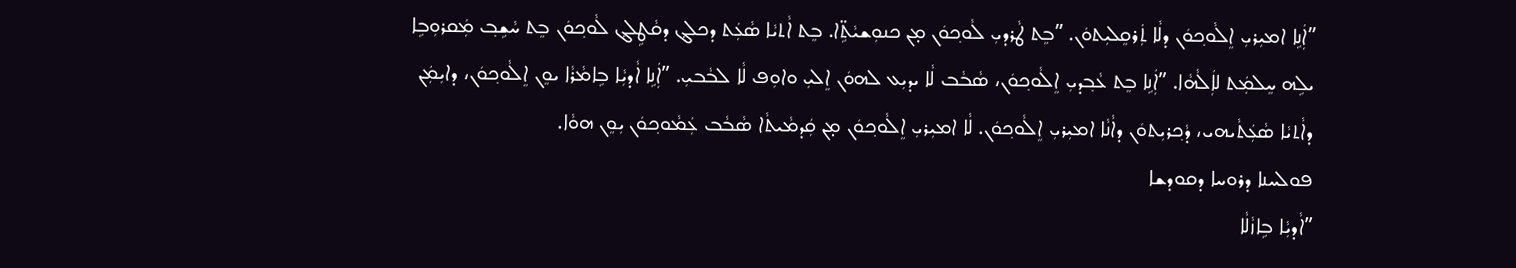”ܐܲܢܹܐ ܐܡܝܼܪܝܼ ܐܸܠܵܘܟ݂ܘܿܢ ܕܠܵܐ ܬܲܪܩܸܠܝܼܬܘܿܢ. ”ܒܸܬ ܛܵܪܕܝܼ ܠܵܘܟ݂ܘܿܢ ܡ̣ܢ ܟܢܘܼܫܝܵܬܹ̈‌ܐ. ܒܸܬ ܐܵܬܝܵܐ ܣܵܥܲܬ ܕܟܠܔ ܕܩܵܛܹܠܔ ܠܵܘܟ݂ܘܿܢ ܒܸܬ ܚܵܫܹܒ݂ ܡܲܩܪܘܼܒܹܐ ܝܠܹܗ ܚܸܠܡܲܬ ܠܐܲܠܵܗܵܐ. ”ܐܲܢܹܐ ܒܸܬ ܥܵܒ݂ܕܝܼ ܐܸܠܵܘܟ݂ܘܿܢ، ܣܵܒܵܒ ܠܵܐ ܝܕܝܼܥ ܠܗܘܿܢ ܐܸܠܝܼ ܘܐܘܼܦ ܠܵܐ ܠܒܵܒܝܼ. ”ܐܲܢܹܐ ܐܵܕܝܼܵܐ ܒܹܐܡܵܪܵܐ ܝܘܸܢ ܐܸܠܵܘܟ݂ܘܿܢ، ܕܐܝܼܡܲܢ ܕܐܵܬܝܵܐ ܣܵܥܲܬܵܝܗ‌ܝ، ܕܵܟ݂ܪܝܼܬܘܿܢ ܕܐܵܢܵܐ ܐܡܝܼܪܝܼ ܐܸܠܵܘܟ݂ܘܿܢ. ܠܵܐ ܐܡܝܼܪܝܼ ܐܸܠܵܘܟ݂ܘܿܢ ܡ̣ܢ ܩܲܕܡܵܝܬܵ‌ܐ ܣܵܒܵܒ ܥܲܡܵܘܟ݂ܘܿܢ ܝܼܘܸܢ ܗܘܵܐ.
ܦܘܠܚܢܐ ܕܪܘܚܐ ܕܩܘܕܫܐ
”ܐܵܕܝܼܵܐ ܒܹܐܙܵܠܵܐ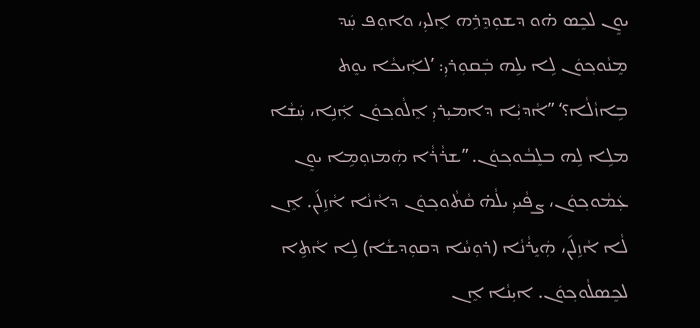ܝܘܸܢ ܠܟܸܣ ܗ̇ܘ ܕܫܘܼܕܸܪܹܗ ܐܸܠܝܼ، ܘܐܘܼܦ ܚܲܕ ܡܸܢܵܘܟ݂ܘܿܢ ܠܹܐ ܝܠܹܗ ܒܲܩܘܼܪܝܼ: ’ܠܐܲܝܟܵܐ ܝܘܸܬ ܒܹܐܙܵܠܵܐ؟‘ ”ܐܵܕܝܼܵܐ ܕܐܡܝܼܪܝܼ ܐܸܠܵܘܟ݂ܘܿܢ ܐܲܢܹܐ، ܚܲܫܵܐ ܡܠܹܐ ܠܹܗ ܒܠܸܒܵܘܟ݂ܘܿܢ. ”ܫܪܵܪܵܐ ܗܲܡܙܘܼܡܹܐ ܝܘܸܢ ܥܲܡܵܘܟ݂ܘܿܢ، ܨܦܵܝܝܼ ܝܠܵܗ̇ ܩܵܬܵܘܟ݂ܘܿܢ ܕܐܵܢܵܐ ܐܵܙܹܠ݇ܢ. ܐܸܢ ܠܵܐ ܐܵܙܹܠ݇ܢ، ܗܲܝܸܪܵܢܵܐ (ܪܘܼܚܵܐ ܕܩܘܼܕܫܵܐ) ܠܹܐ ܐܵܬܹ‌ܐ ܠܟܸܣܠܵܘܟ݂ܘܿܢ. ܐܝܼܢܵܐ ܐܸܢ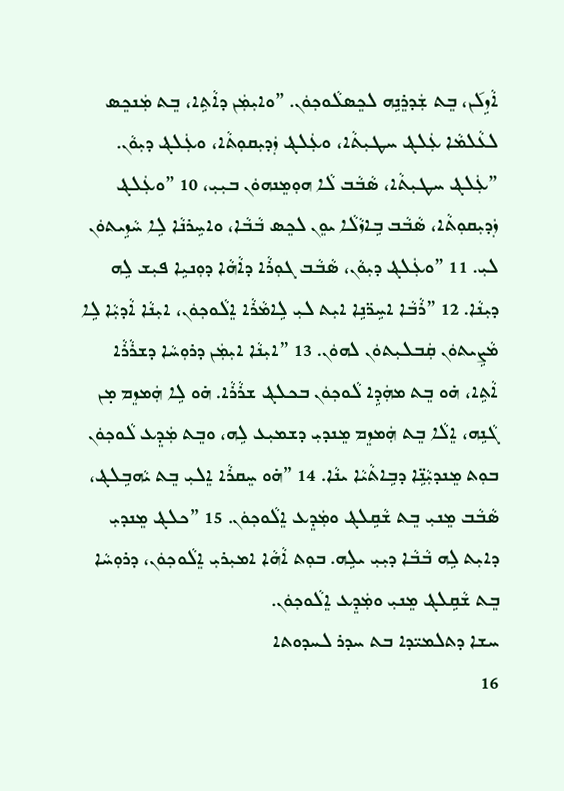ܐܵܙܹܠ݇ܢ، ܒܸܬ ܫܲܕܪܸܢܹܗ ܠܟܸܣܠܵܘܟ݂ܘܿܢ. ”ܘܐܝܼܡܲܢ ܕܐܵܬܹ‌ܐ، ܒܸܬ ܡܲܢܟܸܣ ܠܥܵܠܡܵܐ ܥܲܠܔ ܚܛܝܼܬܵ‌ܐ، ܘܥܲܠܔ ܙܲܕܝܼܩܘܼܬܵ‌ܐ، ܘܥܲܠܔ ܕܝܼܘܵܢ. ”ܥܲܠܔ ܚܛܝܼܬܵ‌ܐ، ܣܵܒܵܒ ܠܵܐ ܗܘܼܡܸܢܗܘܿܢ ܒܝܼܝܼ، 10 ”ܘܥܲܠܔ ܙܲܕܝܼܩܘܼܬܵ‌ܐ، ܣܵܒܵܒ ܒܹܐܙܵܠܵܐ ܝܘܸܢ ܠܟܸܣ ܒܵܒܵܐ، ܘܐܚܹܪܢܵܐ ܠܹܐ ܚܵܙܹܝܬܘܿܢ ܠܝܼ. 11 ”ܘܥܲܠܔ ܕܝܼܘܵܢ، ܣܵܒܵܒ ܓܘܼܪܵܐ ܕܐܵܗܵܐ ܕܘܼܢܝܹܐ ܦܝܼܫ ܠܹܗ ܕܝܼܢܵܐ. 12 ”ܪܵܒܵܐ ܐܚܹܪ̈ܢܹܐ ܐܝܼܬ ܠܝܼ ܠܹܐܡܵܪܵܐ ܐܸܠܵܘܟ݂ܘܿܢ، ܐܝܼܢܵܐ ܐܵܕܝܼܵܐ ܠܹܐ ܡܵܨܹܝܬܘܿܢ ܩܲܒܠܝܼܬܘܿܢ ܠܗܘܿܢ. 13 ”ܐܝܼܢܵܐ ܐܝܼܡܲܢ ܕܪܘܼܚܵܐ ܕܫܪܵܪܵܐ ܐܵܬܹ‌ܐ، ܗ̇ܘ ܒܸܬ ܡܗܲܕܹܐ ܠܵܘܟ݂ܘܿܢ ܒܟܠܔ ܫܪܵܪܵܐ. ܗ̇ܘ ܠܹܐ ܗܲܡܙܸܡ ܡ̣ܢ ܓܵܢܹܗ، ܐܸܠܵܐ ܒܸܬ ܗܲܡܙܸܡ ܡܸܢܕܝܼ ܕܫܡܝܼܥ ܠܹܗ، ܘܒܸܬ ܡܲܕܸܥ ܠܵܘܟ݂ܘܿܢ ܒܘܼܬ ܡܸܢܕܝܼܵܢܹ̈ܐ ܕܒܹܐܬܵܝܵܐ ܝܢܵܐ. 14 ”ܗ̇ܘ ܚܸܩܪܵܐ ܐܸܠܝܼ ܒܸܬ ܝܵܗܒܹܠܔ، ܣܵܒܵܒ ܡܸܢܝܼ ܒܸܬ ܫܵܩܹܠܔ ܘܡܲܕܸܥ ܐܸܠܵܘܟ݂ܘܿܢ. 15 ”ܟܠܔ ܡܸܢܕܝܼ ܕܐܝܼܬ ܠܹܗ ܒܵܒܵܐ ܕܝܼܝܼ ܝܠܹܗ. ܒܘܼܬ ܐܵܗܵܐ ܐܡܝܼܪܝܼ ܐܸܠܵܘܟ݂ܘܿܢ، ܕܪܘܼܚܵܐ ܒܸܬ ܫܵܩܹܠܔ ܡܸܢܝܼ ܘܡܲܕܸܥ ܐܸܠܵܘܟ݂ܘܿܢ.
ܚܫܐ ܕܬܠܡܝ̈ܕܐ ܒܬ ܚܕܪ ܠܚܕܘܬ‌ܐ
16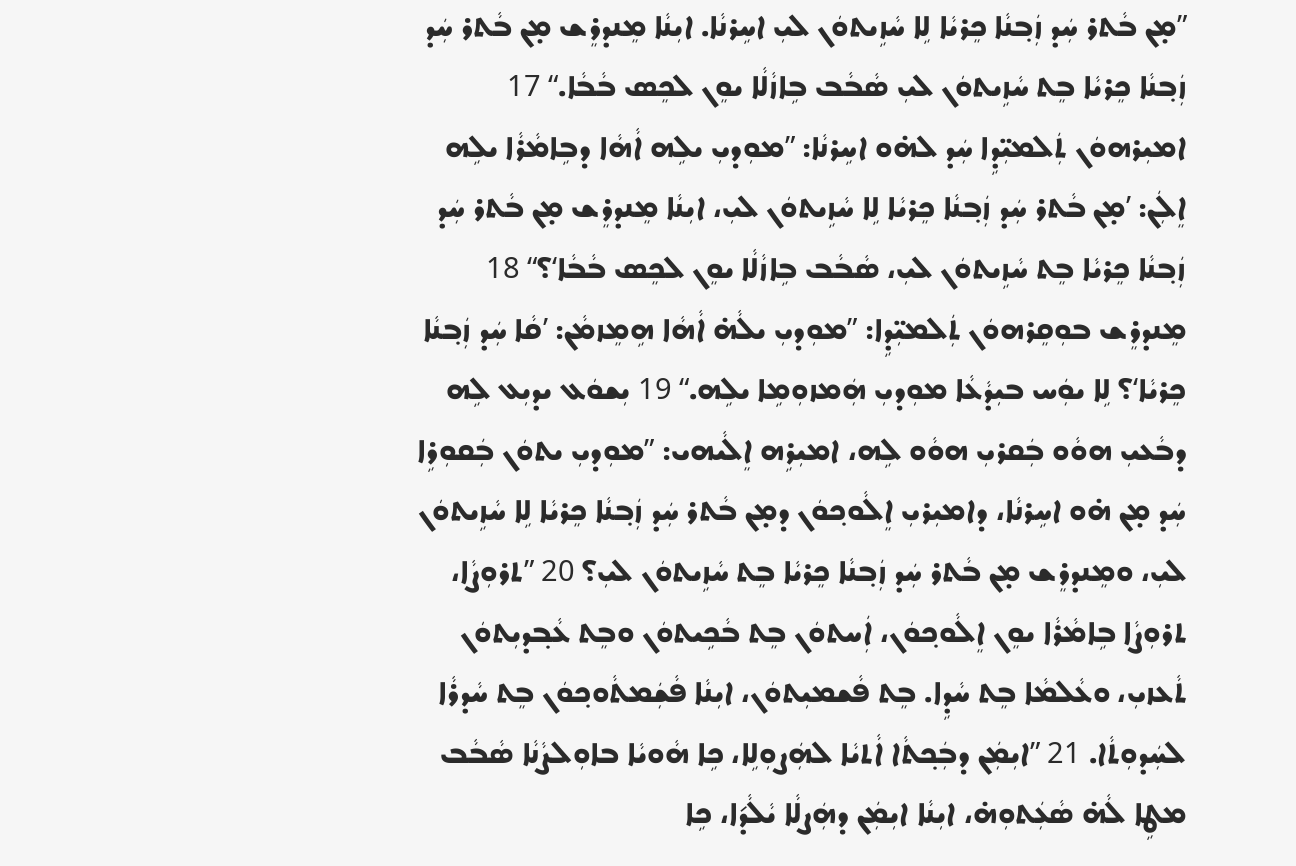”ܡ̣ܢ ܒܵܬܪ ܚܲܕ ܙܲܒ݂ܢܵܐ ܟܸܪܝܵܐ ܠܹܐ ܚܵܙܹܝܬܘܿܢ ܠܝܼ ܐܚܹܪܢܵܐ. ܐܝܼܢܵܐ ܡܸܢܕܪܸܫ ܡ̣ܢ ܒܵܬܪ ܚܲܕ ܙܲܒ݂ܢܵܐ ܟܸܪܝܵܐ ܒܸܬ ܚܵܙܹܝܬܘܿܢ ܠܝܼ ܣܵܒܵܒ ܒܹܐܙܵܠܵܐ ܝܘܸܢ ܠܟܸܣ ܒܵܒܵܐ.“ 17 ܐܡܝܼܪܗܘܿܢ ܬܲܠܡܝܼ̈ܕܹܐ ܚܲܕ ܠܗ̇ܘ ܐܚܹܪܢܵܐ: ”ܡܘܼܕܝܼ ܝܠܹܗ ܐܵܗܵܐ ܕܒܹܐܡܵܪܵܐ ܝܠܹܗ ܐܸܠܲܢ: ’ܡ̣ܢ ܒܵܬܪ ܚܲܕ ܙܲܒ݂ܢܵܐ ܟܸܪܝܵܐ ܠܹܐ ܚܵܙܹܝܬܘܿܢ ܠܝܼ، ܐܝܼܢܵܐ ܡܸܢܕܪܸܫ ܡ̣ܢ ܒܵܬܪ ܚܲܕ ܙܲܒ݂ܢܵܐ ܟܸܪܝܵܐ ܒܸܬ ܚܵܙܹܝܬܘܿܢ ܠܝܼ، ܣܵܒܵܒ ܒܹܐܙܵܠܵܐ ܝܘܸܢ ܠܟܸܣ ܒܵܒܵܐ‘؟“ 18 ܡܸܢܕܪܸܫ ܒܘܼܩܸܪܗܘܿܢ ܬܲܠܡܝܼ̈ܕܹܐ: ”ܡܘܼܕܝܼ ܝܠܵܗ̇ ܐܵܗܵܐ ܗܹܡܸܙܡܵܢ: ’ܩܵܐ ܚܲܕ ܙܲܒ݂ܢܵܐ ܟܸܪܝܵܐ‘؟ ܠܹܐ ܝܘܲܚ ܒܝܼܕܵܥܵܐ ܡܘܼܕܝܼ ܗܲܡܙܘܼܡܹܐ ܝܠܹܗ.“ 19 ܝܼܫܘܿܥ ܝܕܝܼܥ ܠܹܗ ܕܒܵܥܝܼ ܗܘܵܘ ܒܲܩܪܝܼ ܗܘܵܘ ܠܹܗ، ܐܡܝܼܪܹܗ ܐܸܠܵܝܗ‌ܝ: ”ܡܘܼܕܝܼ ܝܬܘܿܢ ܒܲܩܘܼܪܹܐ ܚܲܕ ܡ̣ܢ ܗ̇ܘ ܐܚܹܪܢܵܐ، ܕܐܡܝܼܪܝܼ ܐܸܠܵܘܟ݂ܘܿܢ ܕܡ̣ܢ ܒܵܬܪ ܚܲܕ ܙܲܒ݂ܢܵܐ ܟܸܪܝܵܐ ܠܹܐ ܚܵܙܹܝܬܘܿܢ ܠܝܼ، ܘܡܸܢܕܪܸܫ ܡ̣ܢ ܒܵܬܪ ܚܲܕ ܙܲܒ݂ܢܵܐ ܟܸܪܝܵܐ ܒܸܬ ܚܵܙܹܝܬܘܿܢ ܠܝܼ؟ 20 ”ܬܪܘܼܨܵܐ، ܬܪܘܼܨܵܐ ܒܹܐܡܵܪܵܐ ܝܘܸܢ ܐܸܠܵܘܟ݂ܘܿܢ، ܐܲܚܬܘܿܢ ܒܸܬ ܒܵܟܹܝܬܘܿܢ ܘܒܸܬ ܥܵܒ݂ܕܝܼܬܘܿܢ ܬܵܥܙܝܼ، ܘܥܵܠܡܵܐ ܒܸܬ ܚܵܕܹܐ. ܒܸܬ ܦܵܫܡܝܼܬܘܿܢ، ܐܝܼܢܵܐ ܦܵܫܲܡܬܵܘܟ݂ܘܿܢ ܒܸܬ ܚܵܕܪܵܐ ܠܚܲܕܘܼܬܵ‌ܐ. 21 ”ܐܝܼܡܲܢ ܕܒܲܟ݂ܬܵ‌ܐ ܐܵܬܝܵܐ ܠܗܲܨܘܼܠܹܐ، ܟܹܐ ܗܵܘܝܵܐ ܒܐܘܼܠܨܵܢܵܐ ܣܵܒܵܒ ܡܛܹܐ ܠܵܗ̇ ܣܵܥܲܬܘܼܗ̇، ܐܝܼܢܵܐ ܐܝܼܡܲܢ ܕܗܲܨܠܵܐ ܝܵܠܵܕ݇ܐ، ܟܹܐ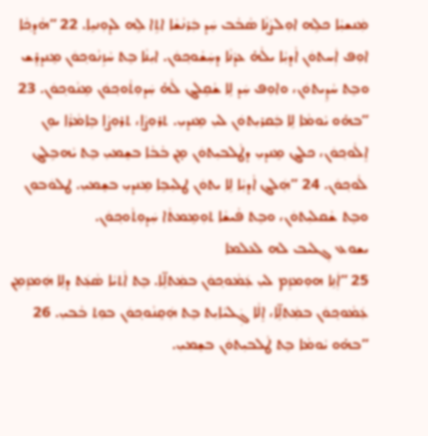ܡܲܢܫܝܼܵܐ ܟܠܹܗ ܐܘܼܠܨܵܢܵܐ ܣܵܒܵܒ ܚܲܕ ܒܲܪܢܵܫܵܐ ܐܬܹ‌ܐ ܠܹܗ ܠܕܘܼܢܝܹܐ. 22 ”ܗܵܕܟ݂ܵܐ ܐܘܼܦ ܐܲܚܬܘܿܢ ܐܵܕܝܼܵܐ ܝܠܵܗ̇ ܥܕܵܢܵܐ ܕܚܲܫܵܘܟ݂ܘܿܢ. ܐܝܼܢܵܐ ܒܸܬ ܚܵܙܹܢܵܘܟ݂ܘܿܢ ܡܸܢܕܪܸܫ ܘܒܸܬ ܚܵܕܹܝܬܘܿܢ، ܘܐܘܼܦ ܚܲܕ ܠܹܐ ܫܵܩܹܠܔ ܠܵܗ̇ ܚܲܕܘܼܬܵܘܟ݂ܘܿܢ ܡܸܢܵܘܟ݂ܘܿܢ. 23 ”ܒܗ̇ܘ ܝܵܘܡܵܐ ܠܹܐ ܒܲܩܪܝܼܬܘܿܢ ܠܝܼ ܡܸܢܕܝܼ. ܬܪܘܼܨܵܐ، ܬܪܘܼܨܵܐ ܒܹܐܡܵܪܵܐ ܝܘܸܢ ܐܸܠܵܘܟ݂ܘܿܢ، ܟܠܔ ܡܸܢܕܝܼ ܕܛܵܠܒܝܼܬܘܿܢ ܡ̣ܢ ܒܵܒܵܐ ܒܫܸܡܝܼ ܒܸܬ ܝܵܗܒܹܠܔ ܠܵܘܟ݂ܘܿܢ. 24 ”ܗܲܠܔ ܐܵܕܝܼܵܐ ܠܹܐ ܝܬܘܿܢ ܛܠܝܼܒܹܐ ܡܸܢܕܝܼ ܒܫܸܡܝܼ. ܛܠܘܿܒܘܼܢ ܘܒܸܬ ܫܵܩܠܝܼܬܘܿܢ، ܘܒܸܬ ܦܵܝܫܵܐ ܬܘܼܡܸܡܬܵ‌ܐ ܚܲܕܘܼܬܵܘܟ݂ܘܿܢ.
ܝܫܘܥ ܓ݂ܠܝܒ ܠܗ ܠܥܠܡܐ
25 ”ܐܲܢܹܐ ܗܘܼܡܙܸܡ ܠܝܼ ܥܲܡܵܘܟ݂ܘܿܢ ܒܡܲܬܠܹ̈ܐ. ܒܸܬ ܐܵܬܝܵܐ ܣܵܥܲܬ ܕܠܹܐ ܗܲܡܙܸܡܸܢ ܥܲܡܵܘܟ݂ܘܿܢ ܒܡܲܬܠܹ̈ܐ، ܐܸܠܵܐ ܓܲܠܝܵܐܝܼܬ ܒܸܬ ܗܲܩܸܢܵܘܟ݂ܘܿܢ ܒܘܼܬ ܒܵܒܝܼ. 26 ”ܒܗ̇ܘ ܝܵܘܡܵܐ ܒܸܬ ܛܵܠܒܝܼܬܘܿܢ ܒܫܸܡܝܼ.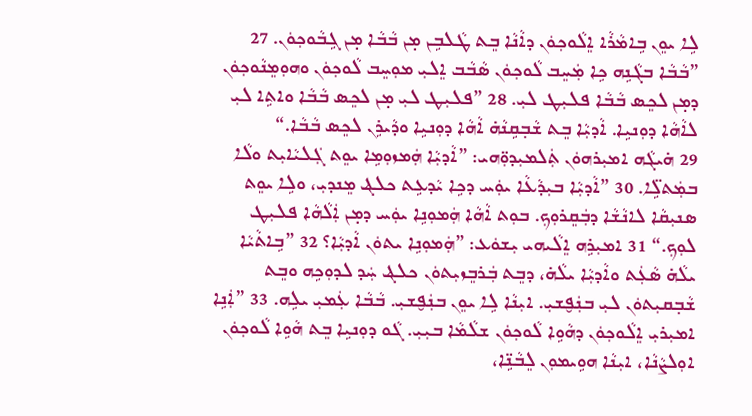ܠܹܐ ܝܘܸܢ ܒܹܐܡܵܪܵܐ ܐܸܠܵܘܟ݂ܘܿܢ ܕܐܵܢܵܐ ܒܸܬ ܛܵܠܒܹܢ ܡ̣ܢ ܒܵܒܵܐ ܡ̣ܢ ܓܹܒܵܘܟ݂ܘܿܢ. 27 ”ܒܵܒܵܐ ܒܓܵܢܹܗ ܟܹܐ ܡܲܚܸܒ ܠܵܘܟ݂ܘܿܢ ܣܵܒܵܒ ܐܸܠܝܼ ܡܘܼܚܸܒ ܠܵܘܟ݂ܘܿܢ ܘܗܘܼܡܸܢܵܘܟ݂ܘܿܢ ܕܡ̣ܢ ܠܟܸܣ ܒܵܒܵܐ ܦܠܝܼܛ ܠܝܼ. 28 ”ܦܠܝܼܛ ܠܝܼ ܡ̣ܢ ܠܟܸܣ ܒܵܒܵܐ ܘܐܬܹ‌ܐ ܠܝܼ ܠܐܵܗܵܐ ܕܘܼܢܝܹܐ. ܐܵܕܝܼܵܐ ܒܸܬ ܫܵܒ݂ܩܹܢܵܗ̇ ܐܵܗܵܐ ܕܘܼܢܝܹܐ ܘܕܵܝܪܹܢ ܠܟܸܣ ܒܵܒܵܐ.“
29 ܗ̇ܝܓܵܗ ܐܡܝܼܪܗܘܿܢ ܬܲܠܡܝܼܕܘܼ̈ܗ‌ܝ: ”ܐܵܕܝܼܵܐ ܗܲܡܙܘܼܡܹܐ ܝܘܸܬ ܓܲܠܝܵܐܝܼܬ ܘܠܵܐ ܒܡܲܬܠܹ̈ܐ. 30 ”ܐܵܕܝܼܵܐ ܒܝܼܕܵܥܵܐ ܝܘܲܚ ܕܟܹܐ ܝܵܕܥܹܬ ܟܠܔ ܡܸܢܕܝܼ، ܘܠܹܐ ܝܘܸܬ ܣܢܝܼܩܵܐ ܠܐܢܵܫܵܐ ܕܒܲܩܸܪܘܼܟ݂. ܒܘܼܬ ܐܵܗܵܐ ܗܲܡܘܼܢܹܐ ܝܘܲܚ ܕܡ̣ܢ ܐܲܠܵܗܵܐ ܦܠܝܼܛ ܠܘܼܟ݂.“ 31 ܐܡܝܼܪܹܗ ܐܸܠܵܝܗ‌ܝ ܝܼܫܘܿܥ: ”ܗܲܡܘܼܢܹܐ ܝܬܘܿܢ ܐܵܕܝܼܵܐ؟ 32 ”ܒܹܐܬܵܝܵܐ ܝܠܵܗ̇ ܣܵܥܲܬ ܘܐܵܕܝܼܵܐ ܝܠܵܗ̇، ܕܒܸܬ ܒܲܪܒܸܙܝܼܬܘܿܢ ܟܠܔ ܚܲܕ ܠܕܘܼܟܹܗ ܘܒܸܬ ܫܵܒ݂ܩܝܼܬܘܿܢ ܠܝܼ ܒܢܲܦ̮ܫܝܼ. ܐܝܼܢܵܐ ܠܹܐ ܝܘܸܢ ܒܢܲܦ̮ܫܝܼ. ܒܵܒܵܐ ܥܲܡܝܼ ܝܠܹܗ. 33 ”ܐܲܢܹܐ ܐܡܝܼܪܝܼ ܐܸܠܵܘܟ݂ܘܿܢ ܕܗܵܘܹܐ ܠܵܘܟ݂ܘܿܢ ܫܠܵܡܵܐ ܒܝܼܝܼ. ܓܵܘ ܕܘܼܢܝܹܐ ܒܸܬ ܗܵܘܹܐ ܠܵܘܟ݂ܘܿܢ ܐܘܼܠܨܵܢܵܐ، ܐܝܼܢܵܐ ܗܘܹܝܡܘܼܢ ܠܸܒܵܢܹ̈ܐ،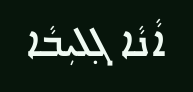ܐܵܢܵܐ ܓ݂ܠܝܼܒܵܐ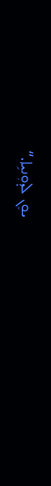ܝܘܸܢ ܠܕܘܼܢܝܹܐ.“